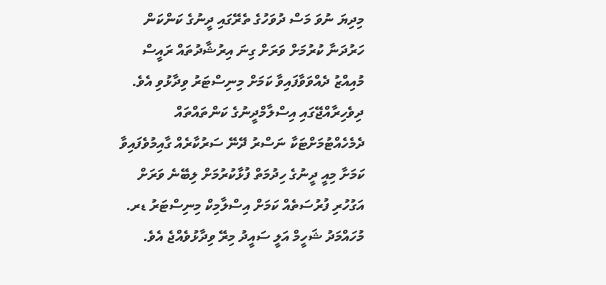މިދިޔަ ނުވަ މަސް ދުވަހުގެ ތެރޭގައި ދީނުގެ ކަންކަން ހަރުދަނާ ކުރުމަށް ވަރަށް ގިނަ އިރުޝާދުތައް ރައީސް މުއިއްޒު ދެއްވަވާފައިވާ ކަމަށް މިނިސްޓަރު ވިދާޅުވި އެވެ.
ދިވެހިރާއްޖޭގައި އިސްލާމްދީނުގެ ކަންތައްތައް ދެމެހެއްޓުމަށްޓަކާ ނަސްރު ދޭނޭ ސަރުކާރެއް ގާއިމުވެފައިވާ ކަމަށާ މިއީ ދީނުގެ ހިދުމަތް ފުޅާކުރުމަށް ލިބޭނެ ވަރަށް އަގުހުރި ފުރުސަތެއް ކަމަށް އިސްލާމިކް މިނިސްޓަރު ޑރ. މުހައްމަދު ޝަހީމް އަލީ ސައީދު މިރޭ ވިދާޅުވެއްޖެ އެވެ.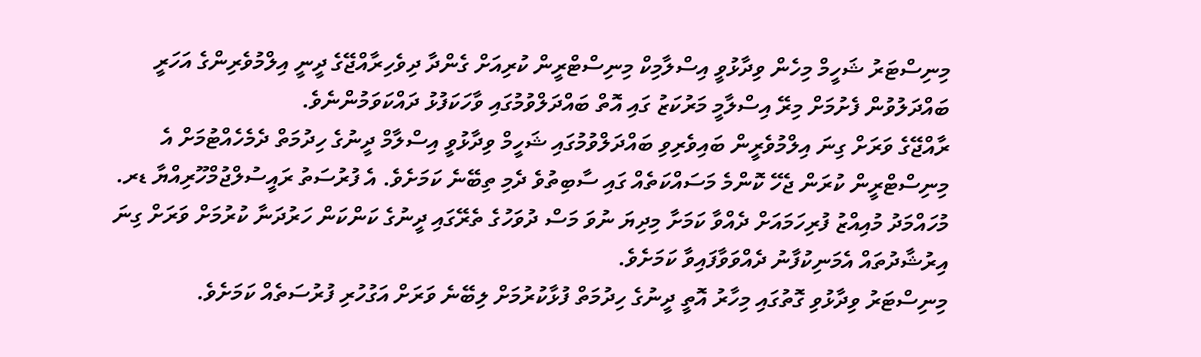މިނިސްޓަރު ޝަހީމް މިހެން ވިދާޅުވީ އިސްލާމިކް މިނިސްޓްރީން ކުރިއަށް ގެންދާ ދިވެހިރާއްޖޭގެ ދީނީ އިލްމުވެރިންގެ އަހަރީ ބައްދަލުވުން ފެށުމަށް މިރޭ އިސްލާމީ މަރުކަޒު ގައި އޮތް ބައްދަލްވުމުގައި ވާހަކަފުޅު ދައްކަވަމުންނެވެ.
ރާއްޖޭގެ ވަރަށް ގިނަ އިލްމުވެރީން ބައިވެރިވި ބައްދަލްވުމުގައި ޝަހީމް ވިދާޅުވީ އިސްލާމް ދީނުގެ ހިދުމަތް ދެމެހެއްޓުމަށް އެ މިނިސްޓްރީން ކުރަން ޖެހޭ ކޮންމެ މަސައްކަތެއް ގައި ސާބިތުވެ ދެމި ތިބޭނެ ކަމަށެވެ. އެ ފުރުސަތު ރައީސުލްޖުމްހޫރިއްޔާ ޑރ. މުހައްމަދު މުއިއްޒު ފުރިހަމައަށް ދެއްވާ ކަމަށާ މިދިޔަ ނުވަ މަސް ދުވަހުގެ ތެރޭގައި ދީނުގެ ކަންކަން ހަރުދަނާ ކުރުމަށް ވަރަށް ގިނަ އިރުޝާދުތައް އެމަނިކުފާނު ދެއްވަވާފައިވާ ކަމަށެވެ.
މިނިސްޓަރު ވިދާޅުވި ގޮތުގައި މިހާރު އޮތީ ދީނުގެ ހިދުމަތް ފުޅާކުރުމަށް ލިބޭނެ ވަރަށް އަގުހުރި ފުރުސަތެއް ކަމަށެވެ.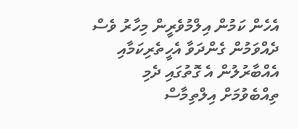އެހެން ކަމުން އިލްމުވެރީން މިހާރު ވެސް ދެއްވަމުން ގެންދަވާ އެހީތެރިކަމާއި އެއްބާރުލުން އެ ގޮތުގައި ދެމި ތިއްބެވުމަށް އިލްތިމާސް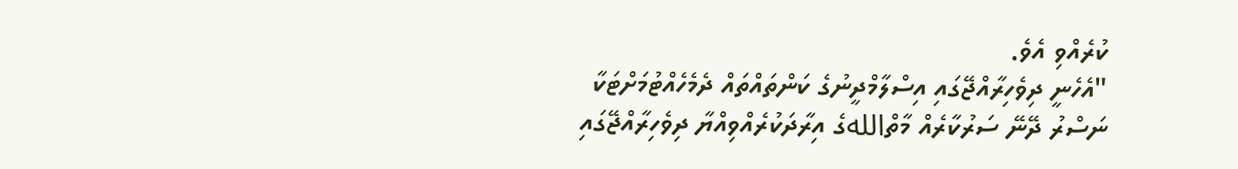ކުރެއްވި އެވެ.
"އެހެނީ ދިވެހިރާއްޖޭގައި އިސްލާމްދީނުގެ ކަންތައްތައް ދެމެހެއްޓުމަށްޓަކާ ނަސްރު ދޭނޭ ސަރުކާރެއް މާތްاللهގެ އިރާދަކުރެއްވިއްޔާ ދިވެހިރާއްޖޭގައި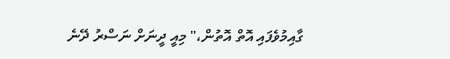ގާއިމުވެފައި އޮތް އޮތުން،" މިއީ ދީނަށް ނަސްރު ދޭނެ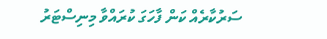ސަރުކާރެއް ކަން ފާހަގަ ކުރައްވާ މިނިސްޓަރު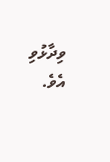ވިދާޅުވި އެވެ.